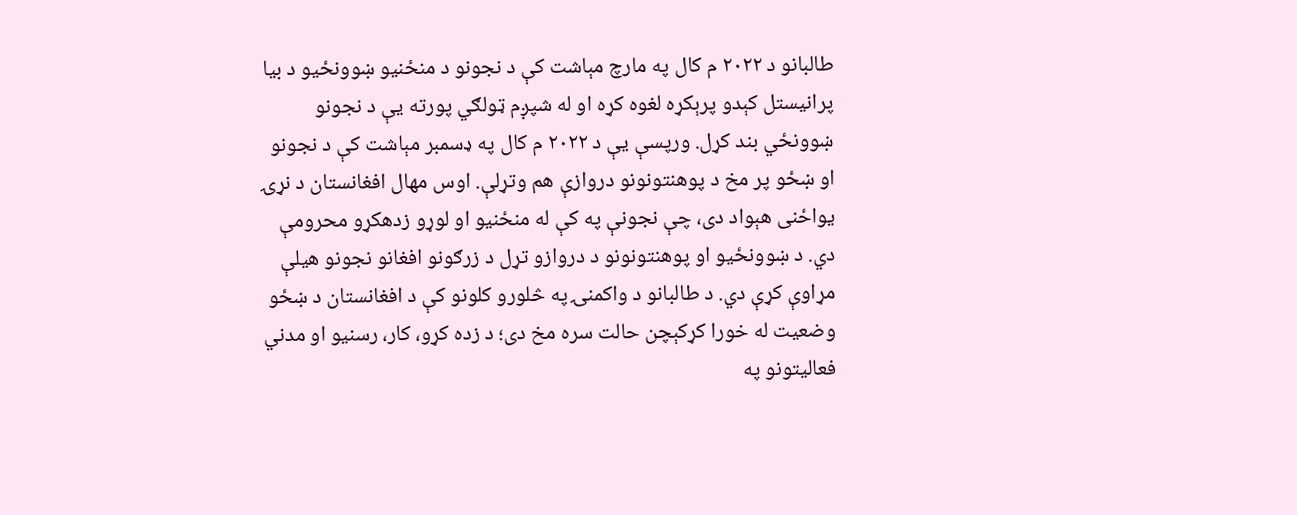طالبانو د ۲۰۲۲ م کال په مارچ مېاشت کې د نجونو د منځنیو ښوونځیو د بیا پرانیستل کېدو پرېکړه لغوه کړه او له شپږم ټولګي پورته یې د نجونو ښوونځي بند کړل. ورپسې یې د ۲۰۲۲ م کال په ډسمبر مېاشت کې د نجونو او ښځو پر مخ د پوهنتونونو دروازې هم وتړلې. اوس مهال افغانستان د نړۍ یواځنی هېواد دی، چې نجونې په کې له منځنیو او لوړو زدهکړو محرومې دي. د ښوونځیو او پوهنتونونو د دروازو تړل د زرګونو افغانو نجونو هیلې مړاوې کړې دي. د طالبانو د واکمنۍ په څلورو کلونو کې د افغانستان د ښځو وضعیت له خورا کړکېچن حالت سره مخ دی؛ د زده کړو، کار، رسنیو او مدني فعالیتونو په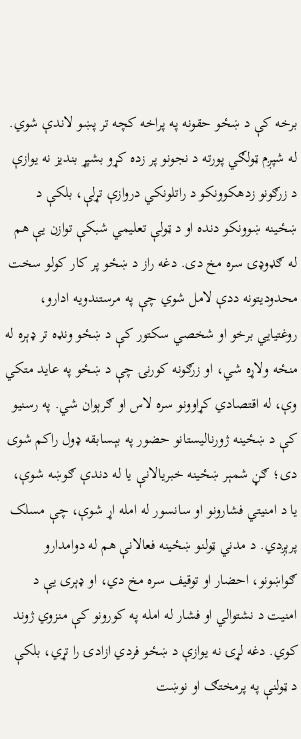برخه کې د ښځو حقونه په پراخه کچه تر پښو لاندې شوي. له شپږم ټولګي پورته د نجونو پر زده کړو بشپړ بندیز نه یوازې د زرګونو زدهکوونکو د راتلونکي دروازې تړلې، بلکې د ښځینه ښوونکو دنده او د ټولې تعلیمي شبکې توازن یې هم له ګډوډۍ سره مخ دی. دغه راز د ښځو پر کار کولو سخت محدودیتونه ددې لامل شوي چې په مرستندویه ادارو، روغتیایي برخو او شخصي سکتور کې د ښځو ونډه تر ډېره له منځه ولاړه شي، او زرګونه کورنۍ چې د ښځو په عاید متکي وې، له اقتصادي کړاوونو سره لاس او ګرېوان شي. په رسنیو کې د ښځینه ژورنالیستانو حضور په بېسابقه ډول راکم شوی دی؛ ګڼ شمېر ښځینه خبریالانې یا له دندې ګوښه شوې، یا د امنیتي فشارونو او سانسور له امله اړ شوې، چې مسلک پرېږدي. د مدني ټولنو ښځینه فعالانې هم له دوامدارو ګواښونو، احضار او توقیف سره مخ دي، او ډېری یې د امنیت د نشتوالي او فشار له امله په کورونو کې منزوي ژوند کوي. دغه لړۍ نه یوازې د ښځو فردي ازادۍ را تړي، بلکې د ټولنې په پرمختګ او نوښت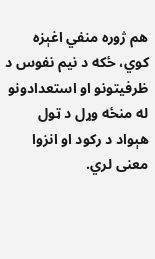هم ژوره منفي اغېزه کوي، ځکه د نیم نفوس د ظرفیتونو او استعدادونو له منځه وړل د ټول هېواد د رکود او انزوا معنی لري.